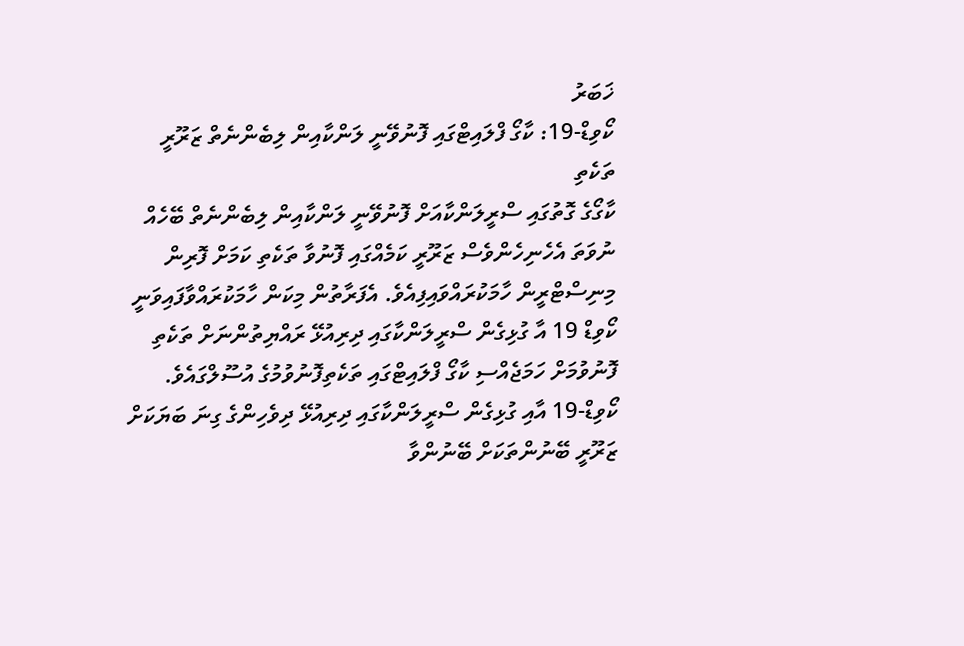ޚަބަރު
ކޯވިޑް-19: ކާގޯ ފްލައިޓްގައި ފޮނުވޭނީ ލަންކާއިން ލިބެންނެތް ޒަރޫރީ ތަކެތި
ކާގޯގެ ގޮތުގައި ސްރީލަންކާއަށް ފޮނުވޭނީ ލަންކާއިން ލިބެންނެތް ބޭހެއް ނުވަތަ އެހެނިހެންވެސް ޒަރޫރީ ކަމެއްގައި ފޮނުވާ ތަކެތި ކަމަށް ފޮރިން މިނިސްޓްރީން ހާމަކުރައްވައިފިއެވެ. އެފަރާތުން މިކަން ހާމަކުރައްވާފައިވަނީ ކޯވިޑް 19 އާ ގުޅިގެން ސްރީލަންކާގައި ދިރިއުޅޭ ރައްޔިތުންނަށް ތަކެތި ފޮނުވުމަށް ހަމަޖެއްސި ކާގޯ ފްލައިޓްގައި ތަކެތިފޮނުވުމުގެ އުސޫލްގައެވެ.
ކޯވިޑް-19 އާއި ގުޅިގެން ސްރީލަންކާގައި ދިރިއުޅޭ ދިވެހިންގެ ގިނަ ބަޔަކަށް ޒަރޫރީ ބޭނުންތަކަށް ބޭނުންވާ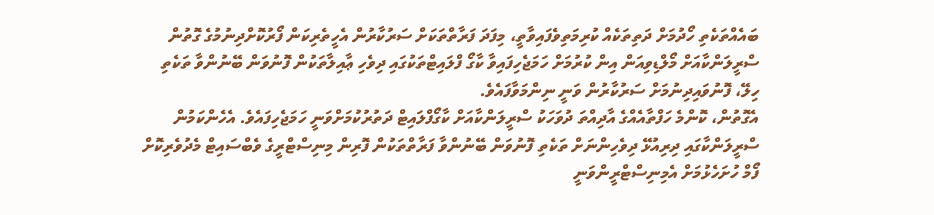ބައެއްތަކެތި ހޯދުމަށް ދަތިތަކެއް ކުރިމަތިވެފައިވާތީ، މިފަދަ ފަރާތްތަކަށް ސަރުކާރުން އެހީތެރިކަން ފޯރުކޮށްދިނުމުގެ ގޮތުން ސްރީލަންކާއަށް މޯލްޑިވިއަން އިން ކުރުމަށް ހަމަޖެހިފައިވާ ކާގޯ ފްލައިޓްތަކުގައި ދިވެހި ޢާއިލާތަކުން ފޮނުވަން ބޭނުންވާ ތަކެތި ހިލޭ، ފޮނުވައިދިނުމަށް ސަރުކާރުން ވަނީ ނިންމަވާފައެވެ.
އެގޮތުން، ކޮންމެ ހަފްތާއެއްގެ އާދިއްތަ ދުވަހަކު ސްރީލަންކާއަށް ކާގޯފްލައިޓް ދަތުރުކުމަށްވަނީ ހަމަޖެހިފައެވެ. އެހެންކަމުން ސްރީލަންކާގައި ދިރިއުޅޭ ދިވެހިންނަށް ތަކެތި ފޮނުވަން ބޭނުންވާ ފަރާތްތަކުން ފޮރިން މިނިސްޓްރީގެ ވެބްސައިޓް މެދުވެރިކޮށް ފޯމް ހުށަހެޅުމަށް އެމިނިސްޓްރީންވަނީ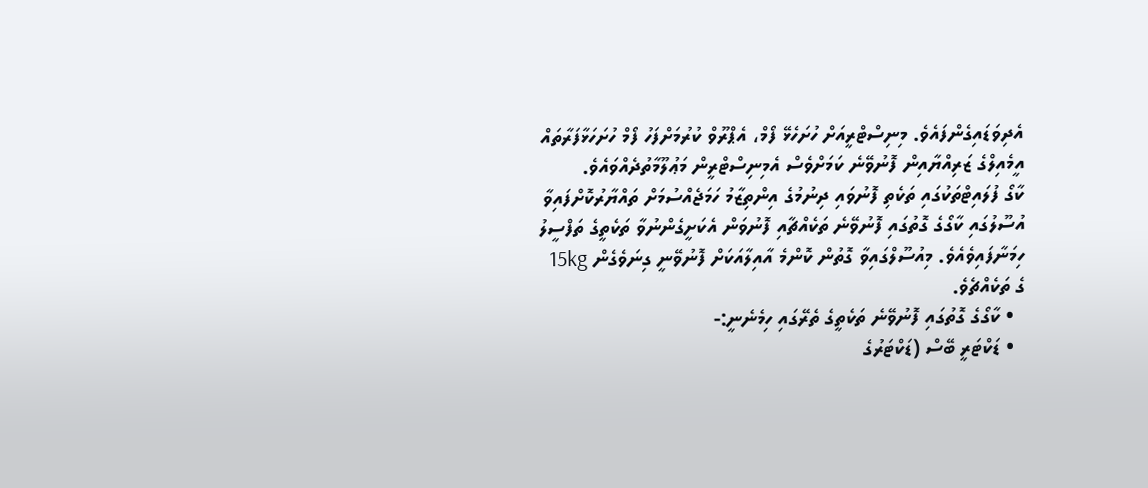އެދިވަޑައިގެންފައެވެ. މިނިސްޓްރީއަށް ހުށަހެޅޭ ފޯމް، އެޕްރޫވް ކުރުމަށްފަހު ފޯމް ހުށަހަޅާފަރާތައް އީމެއިލްގެ ޒަރިއްޔާއިން ފޮނުވޭނެ ކަމަށްވެސް އެމިނިސްޓްރީން މަޢުލޫމާތުދެއްވައެވެ.
ކާގޯ ފުލައިޓްތަކުގައި ތަކެތި ފޮނުވައި ދިނުމުގެ އިންތިޒާމު ހަމަޖެއްސުމަށް ތައްޔާރުކޮށްފައިވާ އުސޫލުގައި ކާގޯގެ ގޮތުގައި ފޮނުވޭނެ ތަކެއްޗާއި ފޮނުވަން އެކަށީގެންނުވާ ތަކެތީގެ ތަފްސީލު ހިމަނާފައިވެއެވެ. މިއުސޫލްގައިވާ ގޮތުން ކޮންމެ އާއިލާއަކަށް ފޮނުވޭނީ ގިނަވެގެން 15kg ގެ ތަކެއްޗެވެ.
  • ކާގޯގެ ގޮތުގައި ފޮނުވޭނެ ތަކެތީގެ ތެރޭގައި ހިމެނެނީ:-
  • ޑަކްޓަރީ ބޭސް (ޑަކްޓަރުގެ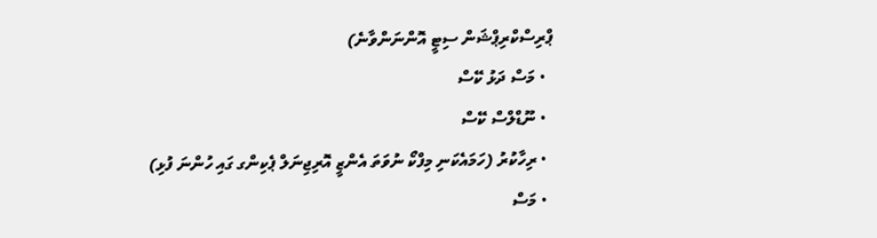ޕްރިސްކްރިޕްޝަން ސިޓީ އޮންނަންވާނެ)
  • މަސް ދަޅު ކޭސް
  • ނޫޑްލްސް ކޭސް
  • ރިހާކުރު (ހަމައެކަނި މިފްކޯ ނުވަތަ އެންޒީ އޮރިޖިނަލް ޕެކިންގ ގައި ހުންނަ ފުޅި)
  • މަސް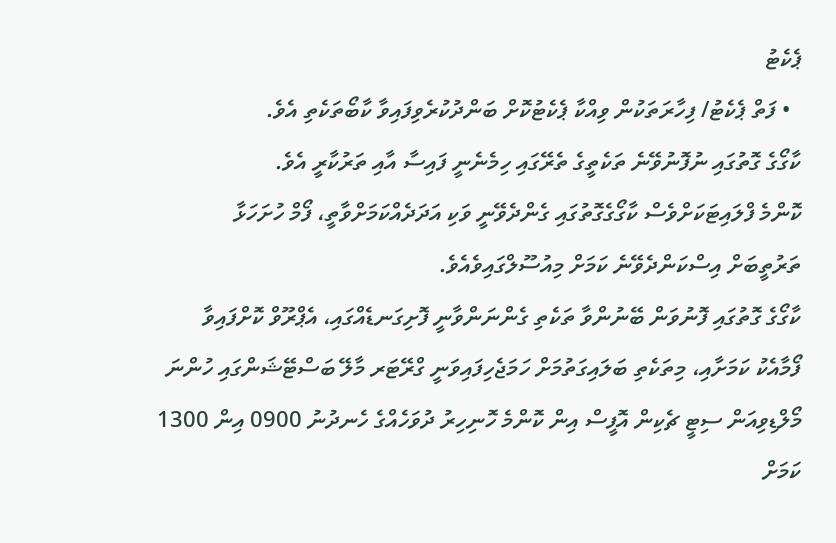ޕެކެޓު
  • ފަތް ޕެކެޓު/ ފިހާރަތަކުން ވިއްކާ ޕެކެޓުކޮށް ބަންދުކުރެވިފައިވާ ކާބޯތަކެތި އެވެ.
ކާގޯގެ ގޮތުގައި ނުފޮނުވޭނެ ތަކެތީގެ ތެރޭގައި ހިމެނެނީ ފައިސާ އާއި ތަރުކާރީ އެވެ.
ކޮންމެ ފްލައިޓަކަށްވެސް ކާގޯގެގޮތުގައި ގެންދެވޭނީ ވަކި އަދަދެއްކަމަށްވާތީ، ފޯމް ހުށަހަޅާ ތަރުތީބަށް އިސްކަންދެވޭނެ ކަމަށް މިއުސޫލްގައިވެއެވެ.
ކާގޯގެ ގޮތުގައި ފޮނުވަން ބޭނުންވާ ތަކެތި ގެންނަންވާނީ ފޮށިގަނޑެއްގައި، އެޕްރޫވް ކޮށްފައިވާ ފޯމާއެކު ކަމަށާއި، މިތަކެތި ބަލައިގަތުމަށް ހަމަޖެހިފައިވަނީ ގްރޭޓަރ މާލޭ ބަސްޓޭޝަންގައި ހުންނަ މޯލްޑިވިއަން ސިޓީ ޗެކިން އޮފީސް އިން ކޮންމެ ހޮނިހިރު ދުވަހެއްގެ ހެނދުނު 0900 އިން 1300 ކަމަށް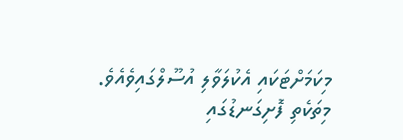މިކަމަށްޓަކައި އެކުލަވާލި އުސޫލްގައިވެއެވެ.
މިތަކެތި ފޮށިގަނޑުގައި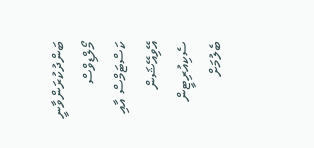ބަންދުކުރަންވާނީ މޯލްޑިވްސް ކަސްޓަމްސް އާއި އޭވިއޭޝަން ސެކިއުރިޓީން ބެލުމަށް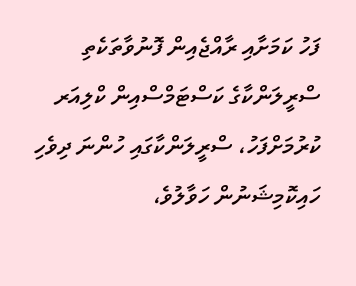ފަހު ކަމަށާއި ރާއްޖެއިން ފޮނުވާތަކެތި ސްރީލަންކާގެ ކަސްޓަމްސްއިން ކްލިއަރ ކުރުމަށްފަހު، ސްރީލަންކާގައި ހުންނަ ދިވެހި ހައިކޮމިޝަނުން ހަވާލުވެ،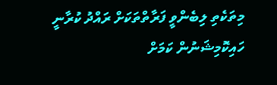މިތަކެތި ލިބެންވީ ފަރާތްތަކަށް ރައްދު ކުރާނީ ހައިކޮމިޝަނުން ކަމަށް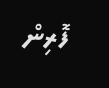ފޮރިން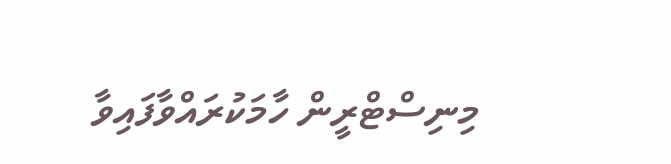މިނިސްޓްރީން ހާމަކުރައްވާފައިވާ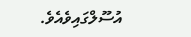އުސޫލްގައިވެއެވެ.